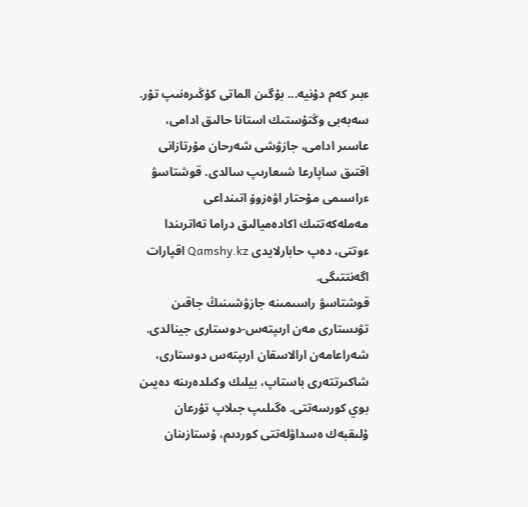ءبىر كەم دۇنيە... بۇگىن الماتى كۇڭىرەنىپ تۇر. سەبەبى وڭتۇستىك استانا حالىق ادامى، عاسىر ادامى، جازۋشى شەرحان مۇرتازانى اقتىق ساپارعا شىعارىپ سالدى. قوشتاسۋ ءراسىمى مۇحتار اۋەزوۆ اتىنداعى مەملەكەتتىك اكادەميالىق دراما تەاترىندا ءوتتى، دەپ حابارلايدى Qamshy.kz اقپارات اگەنتتىگى.
قوشتاسۋ راسىمىنە جازۋشىنىڭ جاقىن تۋىستارى مەن ارىپتەس-دوستارى جينالدى. شەراعامەن ارالاسقان ارىپتەس دوستارى، شاكىرتتەرى باستاپ، بيلىك وكىلدەرىنە دەيىن بوي كورسەتتى. ەگىلىپ جىلاپ تۇرعان ۇلىقبەك ەسداۋلەتتى كوردىم، ۇستازىنان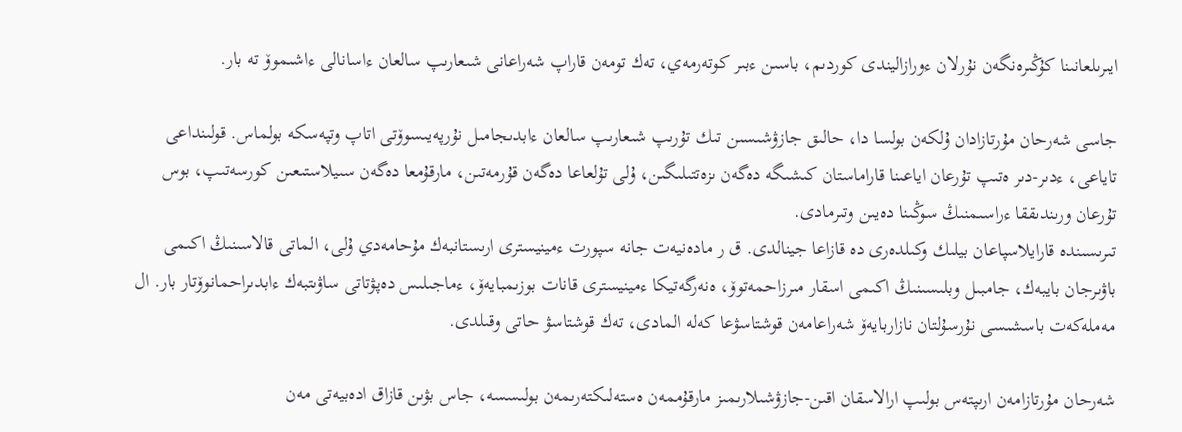ايىرىلعانىنا كۇڭىرەنگەن نۇرلان ءورازاليندى كوردىم، باسىن ءبىر كوتەرمەي، تەك تومەن قاراپ شەراعانى شىعارىپ سالعان ءاسانالى ءاشىموۆ تە بار.

جاسى شەرحان مۇرتازادان ۇلكەن بولسا دا، حالىق جازۋشىسىن تىك تۇرىپ شىعارىپ سالعان ءابدىجامىل نۇرپەيىسوۆتى اتاپ وتپەسكە بولماس. قولىنداعى تاياعى، ءدىر-دىر ەتىپ تۇرعان اياعىنا قاراماستان كىشىگە دەگەن ىزەتتىلىگىن، ۇلى تۇلعاعا دەگەن قۇرمەتىن، مارقۇمعا دەگەن سىيلاستىعىن كورسەتىپ، بوس تۇرعان ورىندىققا ءراسىمنىڭ سوڭىنا دەيىن وتىرمادى.
تىرىسىندە قارايلاسپاعان بيلىك وكىلدەرى دە قازاعا جينالدى. ق ر مادەنيەت جانە سپورت ءمينيسترى ارىستانبەك مۇحامەدي ۇلى، الماتى قالاسىنىڭ اكىمى باۋىرجان بايبەك، جامبىل وبلىسىنىڭ اكىمى اسقار مىرزاحمەتوۆ، ەنەرگەتيكا ءمينيسترى قانات بوزىمبايەۆ، ءماجىلىس دەپۋتاتى ساۋىتبەك ءابدىراحمانوۆتار بار. ال مەملەكەت باسشىسى نۇرسۇلتان نازاربايەۆ شەراعامەن قوشتاسۋعا كەلە المادى، تەك قوشتاسۋ حاتى وقىلدى.

شەرحان مۇرتازامەن ارىپتەس بولىپ ارالاسقان اقىن-جازۋشىلارىمىز مارقۇممەن ەستەلىكتەرىمەن بولىسسە، جاس بۋىن قازاق ادەبيەتى مەن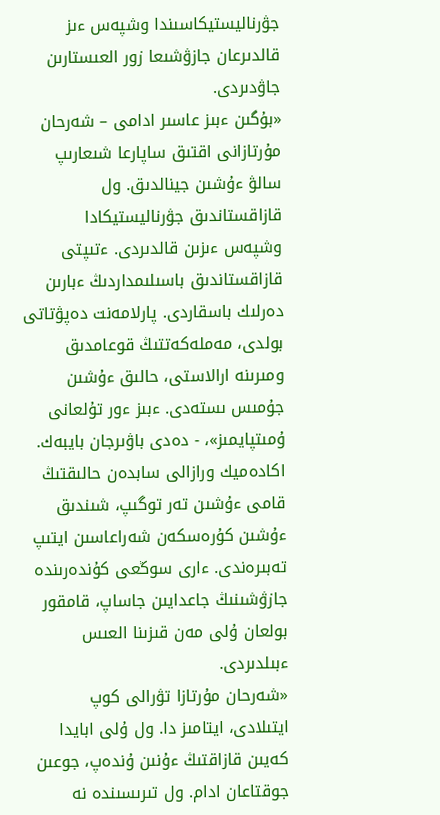جۋرناليستيكاسىندا وشپەس ءىز قالدىرعان جازۋشىعا زور العىستارىن جاۋدىردى.
«بۇگىن ءبىز عاسىر ادامى – شەرحان مۇرتازانى اقتىق ساپارعا شىعارىپ سالۋ ءۇشىن جينالدىق. ول قازاقستاندىق جۋرناليستيكادا وشپەس ءىزىن قالدىردى. ءتىپتى قازاقستاندىق باسىلىمداردىڭ ءبارىن دەرلىك باسقاردى. پارلامەنت دەپۋتاتى بولدى، مەملەكەتتىڭ قوعامدىق ومىرىنە ارالاستى، حالىق ءۇشىن جۇمىس ىستەدى. ءبىز ءور تۇلعانى ۇمىتپايمىز»، - دەدى باۋىرجان بايبەك.
اكادەميك ورازالى سابدەن حالىقتىڭ قامى ءۇشىن تەر توگىپ، شىندىق ءۇشىن كۇرەسكەن شەراعاسىن ايتىپ تەبىرەندى. ءارى سوڭعى كۇندەرىندە جازۋشىنىڭ جاعدايىن جاساپ، قامقور بولعان ۇلى مەن قىزىنا العىس ءبىلدىردى.
«شەرحان مۇرتازا تۋرالى كوپ ايتىلادى، ايتامىز دا. ول ۇلى ابايدا كەيىن قازاقتىڭ ءۇنىن ۇندەپ، جوعىن جوقتاعان ادام. ول تىرىسىندە نە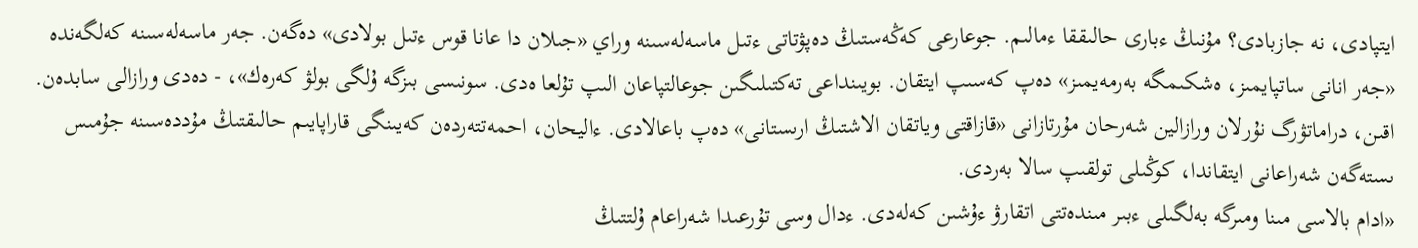ايتپادى، نە جازبادى؟ مۇنىڭ ءبارى حالىققا ءمالىم. جوعارعى كەڭەستىڭ دەپۋتاتى ءتىل ماسەلەسىنە وراي «جىلان دا عانا قوس ءتىل بولادى» دەگەن. جەر ماسەلەسىنە كەلگەندە «جەر انانى ساتپايمىز، ەشكىمگە بەرمەيمىز» دەپ كەسىپ ايتقان. بويىنداعى تەكتىلىگىن جوعالتپاعان الىپ تۇلعا ەدى. سونىسى بىزگە ۇلگى بولۋ كەرەك»، - دەدى ورازالى سابدەن.
اقىن، دراماتۋرگ نۇرلان ورازالين شەرحان مۇرتازانى «قازاقتى وياتقان الاشتىڭ ارىستانى» دەپ باعالادى. ءاليحان، احمەتتەردەن كەيىنگى قاراپايىم حالىقتىڭ مۇددەسىنە جۇمىس ىستەگەن شەراعانى ايتقاندا، كوڭىلى تولقىپ سالا بەردى.
«ادام بالاسى مىنا ومىرگە بەلگىلى ءبىر مىندەتتى اتقارۋ ءۇشىن كەلەدى. ءدال وسى تۇرعىدا شەراعام ۇلتتىڭ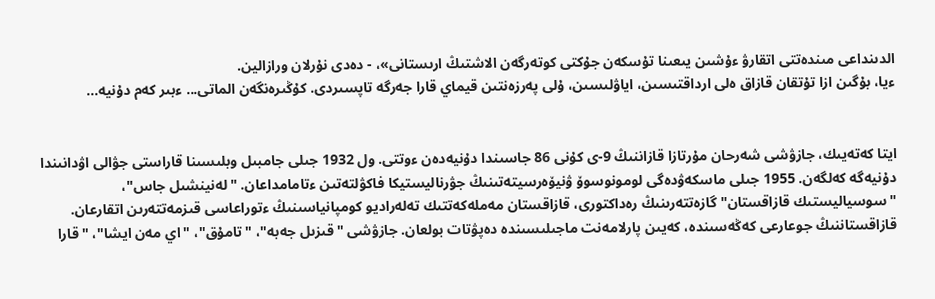الدىنداعى مىندەتتى اتقارۋ ءۇشىن يىعىنا تۇسكەن جۇكتى كوتەرگەن الاشتىڭ ارىستانى»، - دەدى نۇرلان ورازالين.
ءيا، بۇگىن ازا تۇتقان قازاق ەلى ارداقتىسىن، اياۋلىسىن، ۇلى پەرزەنتىن قيماي قارا جەرگە تاپسىردى. كۇڭىرەنگەن الماتى... ءبىر كەم دۇنيە...


ايتا كەتەيىك، جازۋشى شەرحان مۇرتازا قازاننىڭ 9-ى كۇنى 86 جاسىندا دۇنيەدەن ءوتتى. ول 1932 جىلى جامبىل وبلىسىنا قاراستى جۋالى اۋدانىندا دۇنيەگە كەلگەن. 1955 جىلى ماسكەۋدەگى لومونوسوۆ ۋنيۆەرسيتەتىنىڭ جۋرناليستيكا فاكۋلتەتىن ءتامامداعان. "لەنينشىل جاس"، "سوسياليستىك قازاقستان" گازەتتەرىنىڭ رەداكتورى، قازاقستان مەملەكەتتىك تەلەراديو كومپانياسىنىڭ ءتوراعاسى قىزمەتتەرىن اتقارعان. قازاقستاننىڭ جوعارعى كەڭەسىندە، كەيىن پارلامەنت ماجىلىسىندە دەپۋتات بولعان. جازۋشى "قىزىل جەبە"، "تامۇق"، "اي مەن ايشا"، "قارا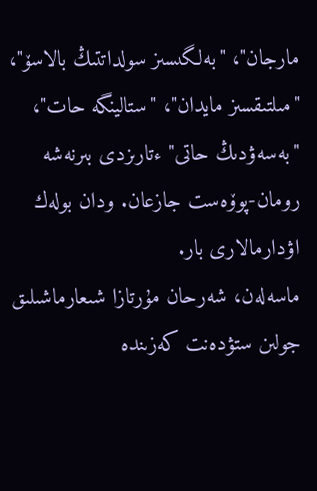مارجان"، "بەلگىسىز سولداتتىڭ بالاسۆ"، "مىلتىقسىز مايدان"، "ستالينگە حات"، "بەسەۋدىڭ حاتى" ءتارىزدى بىرنەشە رومان-پوۆەست جازعان. ودان بولەك اۋدارمالارى بار.
ماسەلەن، شەرحان مۇرتازا شىعارماشىلىق جولىن ستۋدەنت كەزىندە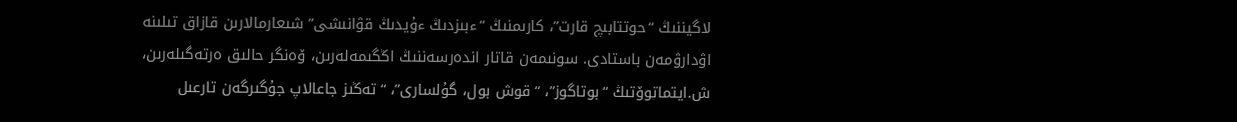لاگيننىڭ “حوتتابىچ قارت”، كارىمنىڭ “ءبىزدىڭ ءۇيدىڭ قۋانىشى” شىعارمالارىن قازاق تىلىنە اۋدارۋمەن باستادى. سونىمەن قاتار اندەرسەننىڭ اڭگىمەلەرىن، ۆەنگر حالىق ەرتەگىلەرىن، ش.ايتماتوۆتىڭ “بوتاگوز”، “قوش بول، گۇلسارى”، “تەڭىز جاعالاپ جۇگىرگەن تارعىل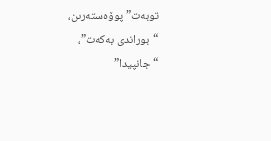توبەت” پوۆەستەرىن، “بوراندى بەكەت”، “جانپيدا”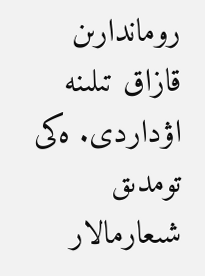روماندارىن قازاق تىلىنە اۋداردى. ەكى تومدىق شىعارمالار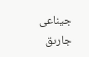جيناعى جارىق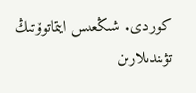كوردى. شىڭعىس ايتماتوۆتىڭ تۋىندىلارىن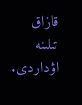قازاق تىلىنە اۋداردى.